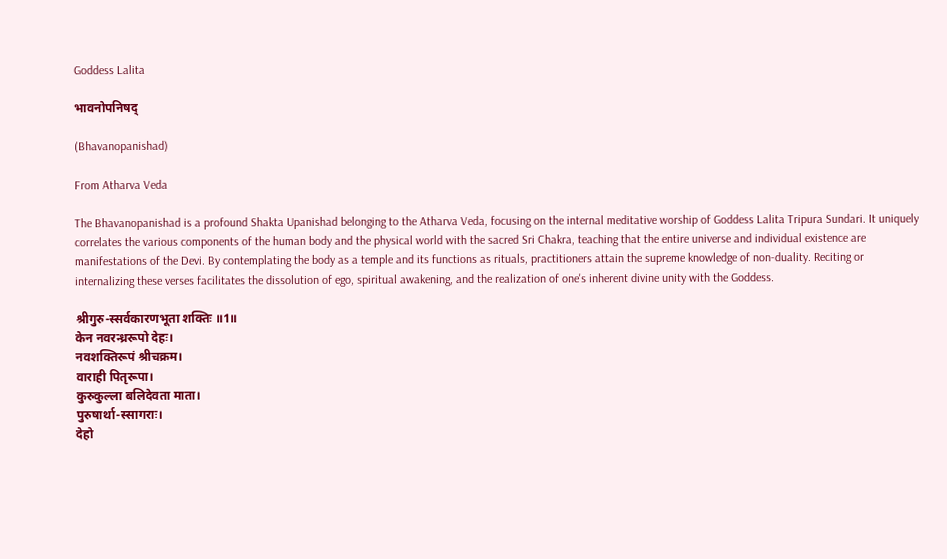Goddess Lalita

भावनोपनिषद्

(Bhavanopanishad)

From Atharva Veda

The Bhavanopanishad is a profound Shakta Upanishad belonging to the Atharva Veda, focusing on the internal meditative worship of Goddess Lalita Tripura Sundari. It uniquely correlates the various components of the human body and the physical world with the sacred Sri Chakra, teaching that the entire universe and individual existence are manifestations of the Devi. By contemplating the body as a temple and its functions as rituals, practitioners attain the supreme knowledge of non-duality. Reciting or internalizing these verses facilitates the dissolution of ego, spiritual awakening, and the realization of one's inherent divine unity with the Goddess.

श्रीगुरु-स्सर्वकारणभूता शक्तिः ॥1॥
केन नवरन्ध्ररूपो देहः।
नवशक्तिरूपं श्रीचक्रम।
वाराही पितृरूपा।
कुरुकुल्ला बलिदेवता माता।
पुरुषार्था-स्सागराः।
देहो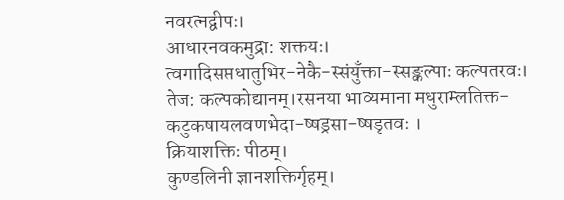नवरत्नद्वीपः।
आधारनवकमुद्रा: शक्तयः।
त्वगादिसप्तधातुभिर-नेकै-स्संयुँक्ता-स्सङ्कल्पाः कल्पतरवः।
तेज: कल्पकोद्यानम्।रसनया भाव्यमाना मधुराम्लतिक्त-कटुकषायलवणभेदा-ष्षड्रसा-ष्षडृतवः ।
क्रियाशक्तिः पीठम्।
कुण्डलिनी ज्ञानशक्तिर्गृहम्।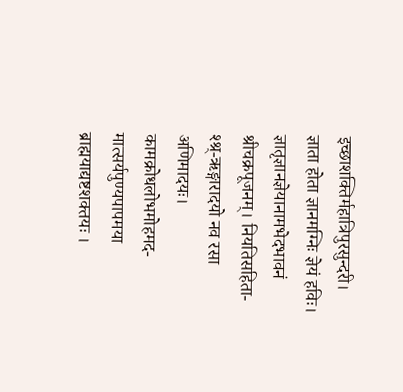इच्छाशक्तिर्महात्रिपुरसुन्दरी।
ज्ञाता होता ज्ञानमग्निः ज्ञेयं हविः। ज्ञातृज्ञानज्ञेयानामभेदभावनं श्रीचक्रपूजनम्। नियतिसहिता-श्श्र्-ऋङ्गारादयो नव रसा अणिमादयः। कामक्रोधलोभमोहमद-मात्सर्यपुण्यपापमया ब्राह्मयाद्यष्टशक्तयः ।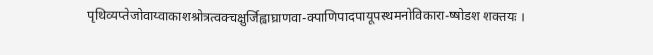पृथिव्यप्तेजोवाय्वाकाशश्रोत्रत्वक्चक्षुर्जिह्वाघ्राणवा-क्पाणिपादपायूपस्थमनोविकारा-ष्षोडश शक्तयः ।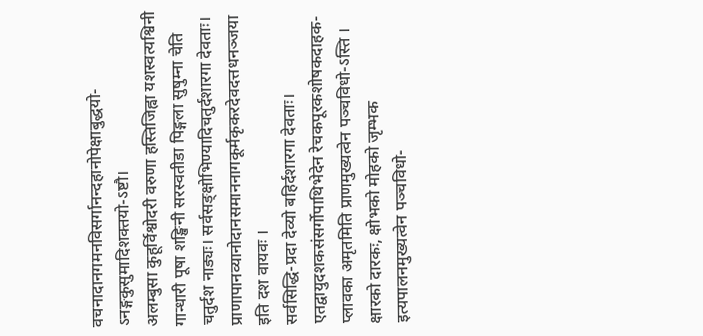वचनादानगमनविसर्गानन्दहानोपेक्षाबुद्धयो-ऽनङ्गकुसुमादिशक्तयो-ऽष्टौ।
अलम्बुसा कुहूर्विश्वोदरी वरुणा हस्तिजिह्वा यशस्वत्यश्विनी गान्धारी पूषा शङ्खिनी सरस्वतीडा पिङ्गला सुषुम्ना चेति चतुर्दश नाड्यः। सर्वसङ्क्षोभिण्यादिचतुर्दशारगा देवताः। प्राणापानव्यानोदानसमाननागकूर्मकृकरदेवदत्तधनञ्जया इति दश वायवः ।
सर्वसिद्धि-प्रदा देव्यो बहिर्दशारगा देवताः। एतद्वायुदशकसंसर्गोपाथिभेदेन रेचकपूरकशोषकदाहक-प्लावका अमृतमिति प्राणमुख्यत्वेन पञ्चविधो-ऽस्ति ।
क्षारको दारकः, क्षोभको मोहको जृम्भक इत्यपालनमुख्यत्वेन पञ्चविधो-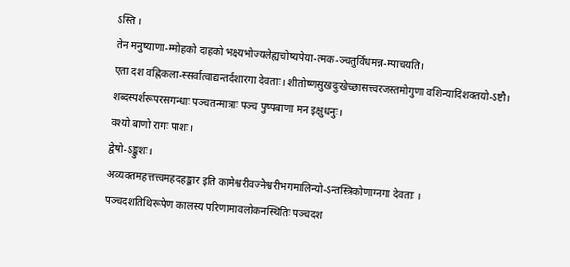ऽस्ति ।
तेन मनुष्याणा-म्मोहको दाहको भक्ष्यभोज्यलेह्यचोष्यपेया-त्मक-ञ्चतुर्विधमन्न-म्पाचयति।
एता दश वह्निकला-स्सर्वात्वाद्यन्तर्दशारगा देवताः। शीतोष्णसुखदुःखेच्छासत्त्वरजस्तमोगुणा वशिन्यादिशक्तयो-ऽष्टौ।
शब्दस्पर्शरूपरसगन्धाः पञ्चतन्मात्राः पञ्च पुष्पबाणा मन इक्षुधनुः।
वश्यो बाणो रागः पाशः।
द्वेषो-ऽङ्कुशः।
अव्यक्तमहत्तत्त्वमहदहङ्कार इति कामेश्वरीवज्नेश्वरीभगमालिन्यो-ऽन्तस्त्रिकोणाग्नगा देवताः ।
पञ्चदशतिथिरूपेण कालस्य परिणामावलोकनस्थितिः पञ्चदश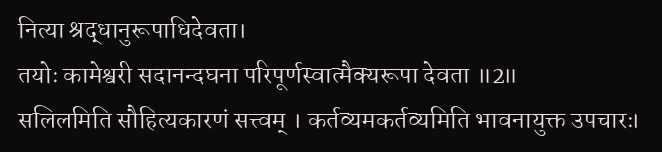नित्या श्रद्धानुरूपाधिदेवता।
तयोः कामेश्वरी सदानन्दघना परिपूर्णस्वात्मैक्यरूपा देवता ॥2॥
सलिलमिति सौहित्यकारणं सत्त्वम् । कर्तव्यमकर्तव्यमिति भावनायुक्त उपचारः।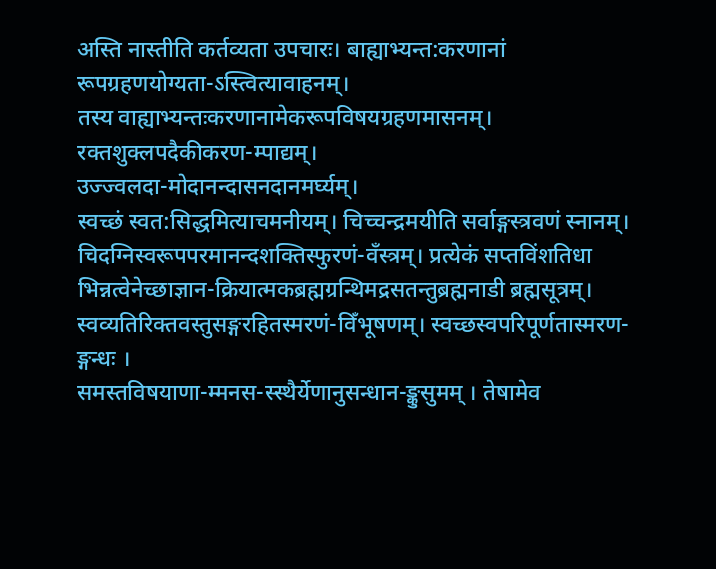अस्ति नास्तीति कर्तव्यता उपचारः। बाह्याभ्यन्त:करणानां रूपग्रहणयोग्यता-ऽस्त्वित्यावाहनम्।
तस्य वाह्याभ्यन्तःकरणानामेकरूपविषयग्रहणमासनम्।
रक्तशुक्लपदैकीकरण-म्पाद्यम्।
उज्ज्वलदा-मोदानन्दासनदानमर्घ्यम्।
स्वच्छं स्वत:सिद्धमित्याचमनीयम्। चिच्चन्द्रमयीति सर्वाङ्गस्त्रवणं स्नानम्। चिदग्निस्वरूपपरमानन्दशक्तिस्फुरणं-वँस्त्रम्। प्रत्येकं सप्तविंशतिधा भिन्नत्वेनेच्छाज्ञान-क्रियात्मकब्रह्मग्रन्थिमद्रसतन्तुब्रह्मनाडी ब्रह्मसूत्रम्।
स्वव्यतिरिक्तवस्तुसङ्गरहितस्मरणं-विँभूषणम्। स्वच्छस्वपरिपूर्णतास्मरण-ङ्गन्धः ।
समस्तविषयाणा-म्मनस-स्स्थैर्येणानुसन्धान-ङ्कुसुमम् । तेषामेव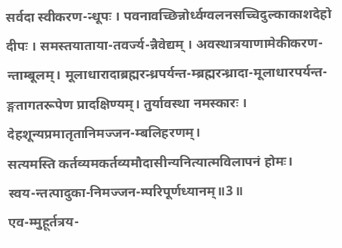सर्वदा स्वीकरण-न्धूपः । पवनावच्छिन्नोर्ध्वग्वलनसच्चिदुल्काकाशदेहो दीपः । समस्तयाताया-तवर्ज्य-न्नैवेद्यम् । अवस्थात्रयाणामेकीकरण-न्ताम्बूलम्। मूलाधारादाब्रह्मरन्ध्रपर्यन्त-म्ब्रह्मरन्ध्रादा-मूलाधारपर्यन्त-ङ्गतागतरूपेण प्रादक्षिण्यम्। तुर्यावस्था नमस्कारः ।
देहशून्यप्रमातृतानिमज्जन-म्बलिहरणम्।
सत्यमस्ति कर्तव्यमकर्तव्यमौदासीन्यनित्यात्मविलापनं होमः।
स्वय-न्तत्पादुका-निमज्जन-म्परिपूर्णध्यानम्॥3॥
एव-म्मुहूर्तत्रय-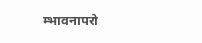म्भावनापरो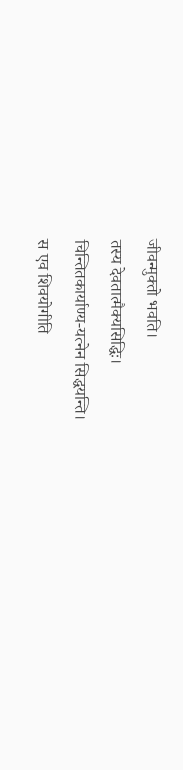जीवन्मुक्तो भवति।
तस्य देवतात्मैक्यसिद्धिः।
चिन्तितकार्याण्य-यत्नेन सिद्धयन्ति।
स एव शिवयोगीति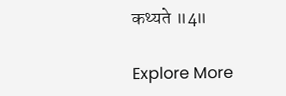कथ्यते ॥4॥

Explore More